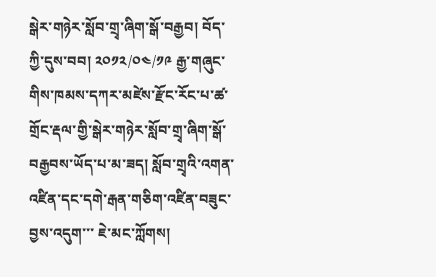སྒེར་གཉེར་སློབ་གྲྭ་ཞིག་སྒོ་བརྒྱབ། བོད་ཀྱི་དུས་བབ། ༢༠༡༢/༠༤/༡༩ རྒྱ་གཞུང་གིས་ཁམས་དཀར་མཛེས་རྫོང་རོང་པ་ཚ་གྲོང་རྡལ་གྱི་སྒེར་གཉེར་སློབ་གྲྭ་ཞིག་སྒོ་བརྒྱབས་ཡོད་པ་མ་ཟད། སློབ་གྲྭའི་འགན་འཛིན་དང་དགེ་རྒན་གཅིག་འཛིན་བཟུང་བྱས་འདུག་་་ ཇེ་མང་ཀློགས།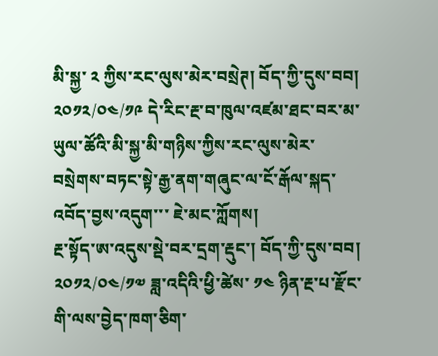མི་སྐྱ་ ༢ ཀྱིས་རང་ལུས་མེར་བསྲེཊ། བོད་ཀྱི་དུས་བབ། ༢༠༡༢/༠༤/༡༩ དེ་རིང་རྔ་བ་ཁུལ་འཛམ་ཐང་བར་མ་ཡུལ་ཚོའི་མི་སྐྱ་མི་གཉིས་ཀྱིས་རང་ལུས་མེར་བསྲེགས་བཏང་སྟེ་རྒྱ་ནག་གཞུང་ལ་ངོ་རྒོལ་སྐད་འབོད་བྱས་འདུག་་་ ཇེ་མང་ཀློགས།
རྔ་སྟོད་ཨ་འདུས་སྡེ་བར་དྲག་རྡུང་། བོད་ཀྱི་དུས་བབ། ༢༠༡༢/༠༤/༡༧ ཟླ་འདིའི་ཕྱི་ཚེས་ ༡༤ ཉིན་རྔ་པ་རྫོང་གི་ལས་བྱེད་ཁག་ཅིག་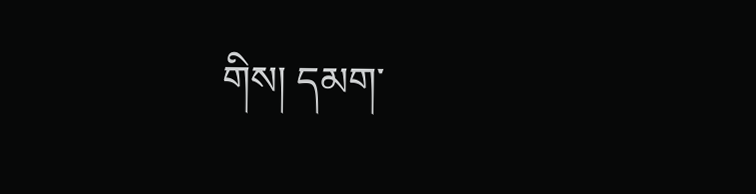གིས། དམག་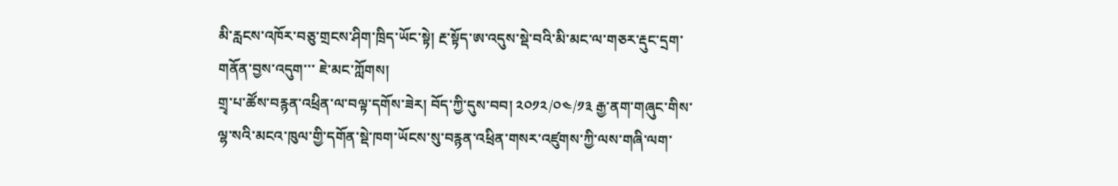མི་རླངས་འཁོར་བཅུ་གྲངས་ཤིག་ཁྲིད་ཡོང་སྟེ། རྔ་སྟོད་ཨ་འདུས་སྡེ་བའི་མི་མང་ལ་གཅར་རྡུང་དྲག་གནོན་བྱས་འདུག་་་ ཇེ་མང་ཀློགས།
གྲྭ་པ་ཚོས་བརྙན་འཕྲིན་ལ་བལྟ་དགོས་ཟེར། བོད་ཀྱི་དུས་བབ། ༢༠༡༢/༠༤/༡༣ རྒྱ་ནག་གཞུང་གིས་ལྷ་སའི་མངའ་ཁུལ་གྱི་དགོན་སྡེ་ཁག་ཡོངས་སུ་བརྙན་འཕྲིན་གསར་འཛུགས་ཀྱི་ལས་གཞི་ལག་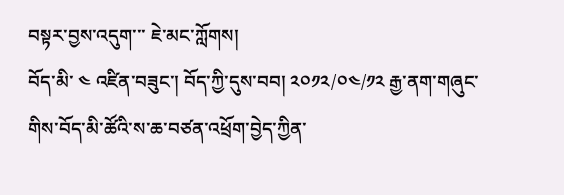བསྟར་བྱས་འདུག་་་ ཇེ་མང་ཀློགས།
བོད་མི་ ༤ འཛིན་བཟུང་། བོད་ཀྱི་དུས་བབ། ༢༠༡༢/༠༤/༡༢ རྒྱ་ནག་གཞུང་གིས་བོད་མི་ཚོའི་ས་ཆ་བཙན་འཕྲོག་བྱེད་ཀྱིན་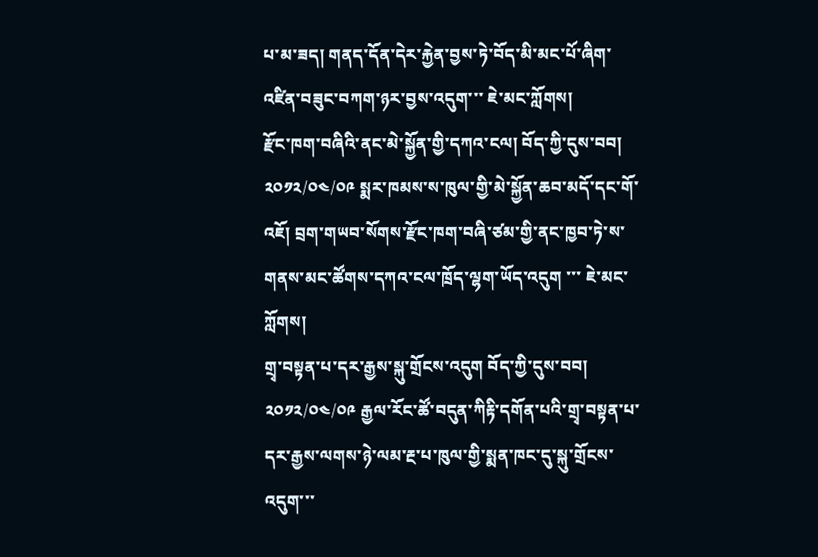པ་མ་ཟད། གནད་དོན་དེར་རྐྱེན་བྱས་ཏེ་བོད་མི་མང་པོ་ཞིག་འཛིན་བཟུང་བཀག་ཉར་བྱས་འདུག་་་ ཇེ་མང་ཀློགས།
རྫོང་ཁག་བཞིའི་ནང་མེ་སྐྱོན་གྱི་དཀའ་ངལ། བོད་ཀྱི་དུས་བབ། ༢༠༡༢/༠༤/༠༩ སྨར་ཁམས་ས་ཁུལ་གྱི་མེ་སྐྱོན་ཆབ་མདོ་དང་གོ་འཇོ། བྲག་གཡབ་སོགས་རྫོང་ཁག་བཞི་ཙམ་གྱི་ནང་ཁྱབ་ཏེ་ས་གནས་མང་ཚོགས་དཀའ་ངལ་ཁྲོད་ལྷག་ཡོད་འདུག ་་་ ཇེ་མང་ཀློགས།
གྲྭ་བསྟན་པ་དར་རྒྱས་སྐུ་གྲོངས་འདུག བོད་ཀྱི་དུས་བབ། ༢༠༡༢/༠༤/༠༩ རྒྱལ་རོང་ཚོ་བདུན་ཀིརྟི་དགོན་པའི་གྲྭ་བསྟན་པ་དར་རྒྱས་ལགས་ཉེ་ལམ་རྔ་པ་ཁུལ་གྱི་སྨན་ཁང་དུ་སྐུ་གྲོངས་འདུག་་་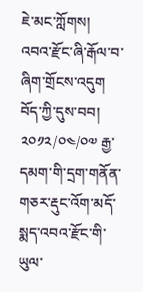ཇེ་མང་ཀློགས།
འབའ་རྫོང་ཞི་རྒོལ་བ་ཞིག་གྲོངས་འདུག བོད་ཀྱི་དུས་བབ། ༢༠༡༢/༠༤/༠༧ རྒྱ་དམག་གི་དྲག་གནོན་གཅར་རྡུང་འོག་མདོ་སྨད་འབའ་རྫོང་གི་ཡུལ་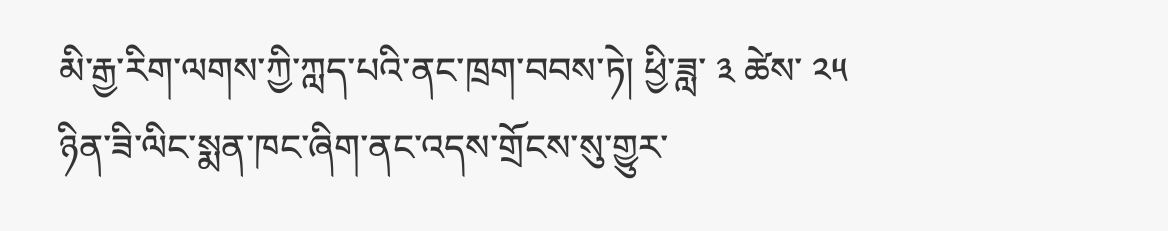མི་རྒྱ་རིག་ལགས་ཀྱི་ཀླད་པའི་ནང་ཁྲག་བབས་ཏེ། ཕྱི་ཟླ་ ༣ ཚེས་ ༢༥ ཉིན་ཟི་ལིང་སྨན་ཁང་ཞིག་ནང་འདས་གྲོངས་སུ་གྱུར་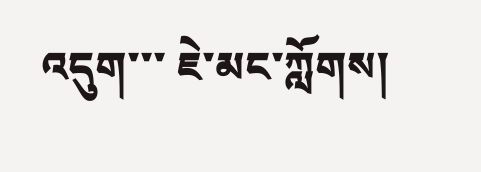འདུག་་་ ཇེ་མང་ཀློགས།